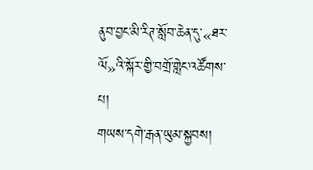ནུབ་བྱང་མི་རིཊ་སློབ་ཆེན་དུ་«ཐར་ལོ»འི་སྐོར་གྱི་བགྲོ་གླེང་འཚོགས་པ།
གཡས་དགེ་རྒན་ཡུམ་སྐྱབས།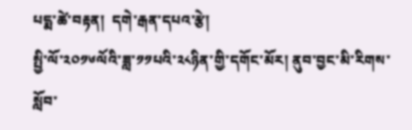པདྨ་ཚེ་བརྟན།  དགེ་རྒན་དཔའ་རྩེ།
སྤྱི་ལོ་༢༠༡༦ལོའི་ཟླ་༡༡པའི་༢༨ཉིན་གྱི་དགོང་མོར། ནུབ་བྱང་མི་རིགས་སློབ་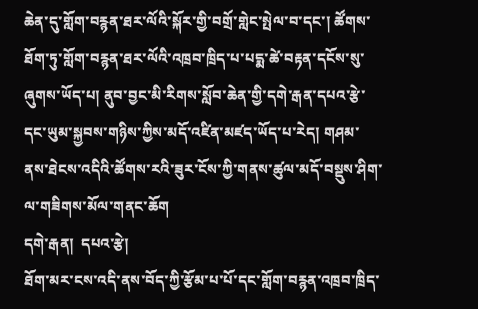ཆེན་དུ་གློག་བརྙན་ཐར་ལོའི་སྐོར་གྱི་བགྲོ་གླེང་སྤེལ་བ་དང་། ཚོགས་ཐོག་ཏུ་གློག་བརྙན་ཐར་ལོའི་འཁྲབ་ཁྲིད་པ་པདྨ་ཚེ་བརྟན་དངོས་སུ་ཞུགས་ཡོད་པ། ནུབ་བྱང་མི་རིགས་སློབ་ཆེན་གྱི་དགེ་རྒན་དཔའ་རྩེ་དང་ཡུམ་སྐྱབས་གཉིས་ཀྱིས་མདོ་འཛིན་མཛད་ཡོད་པ་རེད། གཤམ་ནས་ཐེངས་འདིའི་ཚོགས་རའི་ཟུར་ངོས་ཀྱི་གནས་ཚུལ་མདོ་བསྡུས་ཤིག་ལ་གཟིགས་མོལ་གནང་ཆོག
དགེ་རྒན།  དཔའ་རྩེ།
ཐོག་མར་ངས་འདི་ནས་བོད་ཀྱི་རྩོམ་པ་པོ་དང་གློག་བརྙན་འཁྲབ་ཁྲིད་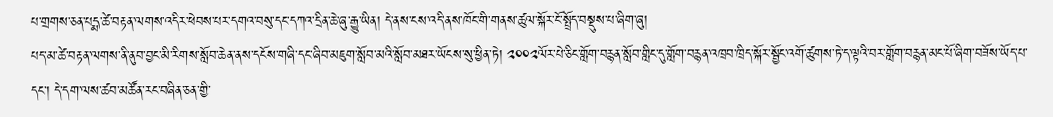པ་གྲགས་ཅན་པདྨ་ཚེ་བརྟན་ལགས་འདིར་ཕེབས་པར་དགའ་བསུ་དང་དཀའ་དྲིན་ཆེ་ཞུ་རྒྱུ་ཡིན། དེ་ནས་ངས་འདི་ནས་ཁོང་གི་གནས་ཚུལ་སྐོར་ངོ་སྤྲོད་བསྡུས་པ་ཞིག་ཞུ།
པད་མ་ཚེ་བརྟན་ལགས་ནི་ནུབ་བྱང་མི་རིགས་སློབ་ཆེན་ནས་དངོས་གཞི་དང་ཞིབ་མཇུག་སློབ་མའི་སློབ་མཐར་ཡོངས་སུ་ཕྱིན་ཏེ། ༢༠༠༢ལོར་པེ་ཅིང་གློག་བརྙན་སློབ་གླིང་དུ་གློག་བརྙན་འཁྲབ་ཁྲིད་སྐོར་སྦྱོང་འགོ་ཚུགས་ཏེ་ད་ལྟའི་བར་གློག་བརྙན་མང་པོ་ཞིག་བཟོས་ཡོད་པ་དང་། དེ་དག་ལས་ཚབ་མཚོན་རང་བཞིན་ཅན་གྱི་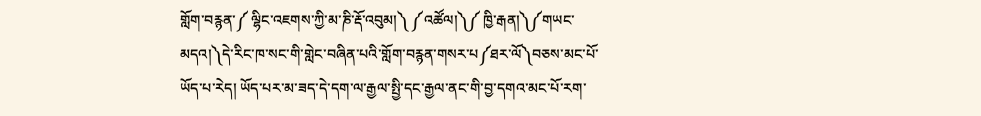གློག་བརྙན་༼ ལྷིང་འཇགས་ཀྱི་མ་ཎི་རྡོ་འབུམ།༽ ༼འཚོལ།༽༼ ཁྱི་རྒན།༽༼གཡང་མདའ།༽དེ་རིང་ཁ་སང་གི་གླེང་བཞིན་པའི་གློག་བརྙན་གསར་པ༼ཐར་ལོ༽བཅས་མང་པོ་ཡོད་པ་རེད། ཡོད་པར་མ་ཟད་དེ་དག་ལ་རྒྱལ་སྤྱི་དང་རྒྱལ་ནང་གི་བྱ་དགའ་མང་པོ་རག་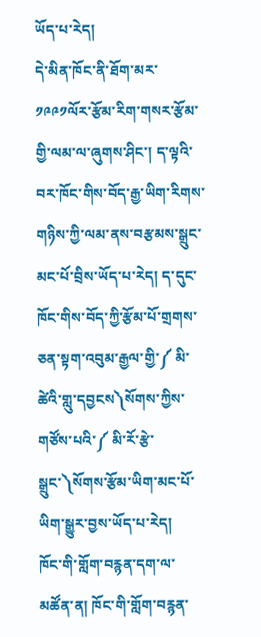ཡོད་པ་རེད།
དེ་མིན་ཁོང་ནི་ཐོག་མར་༡༩༩༡ལོར་རྩོམ་རིག་གསར་རྩོམ་གྱི་ལམ་ལ་ཞུགས་ཤིང་། ད་ལྟའི་བར་ཁོང་གིས་བོད་རྒྱ་ཡིག་རིགས་གཉིས་ཀྱི་ལམ་ནས་བརྩམས་སྒྲུང་མང་པོ་བྲིས་ཡོད་པ་རེད། ད་དུང་ཁོང་གིས་བོད་ཀྱི་རྩོམ་པོ་གྲགས་ཅན་སྟག་འབུམ་རྒྱལ་གྱི་༼ མི་ཚེའི་གླུ་དབྱངས༽སོགས་ཀྱིས་གཙོས་པའི་༼ མི་རོ་རྩེ་སྒྲུང་༽སོགས་རྩོམ་ཡིག་མང་པོ་ཡིག་སྒྱུར་བྱས་ཡོད་པ་རེད།
ཁོང་གི་གློག་བརྙན་དག་ལ་མཚོན་ན། ཁོང་གི་གློག་བརྙན་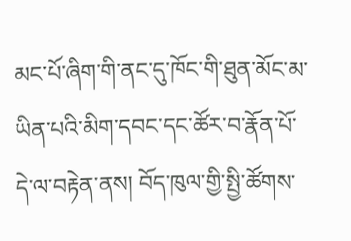མང་པོ་ཞིག་གི་ནང་དུ་ཁོང་གི་ཐུན་མོང་མ་ཡིན་པའི་མིག་དབང་དང་ཚོར་བ་རྣོན་པོ་དེ་ལ་བརྟེན་ནས། བོད་ཁུལ་གྱི་སྤྱི་ཚོགས་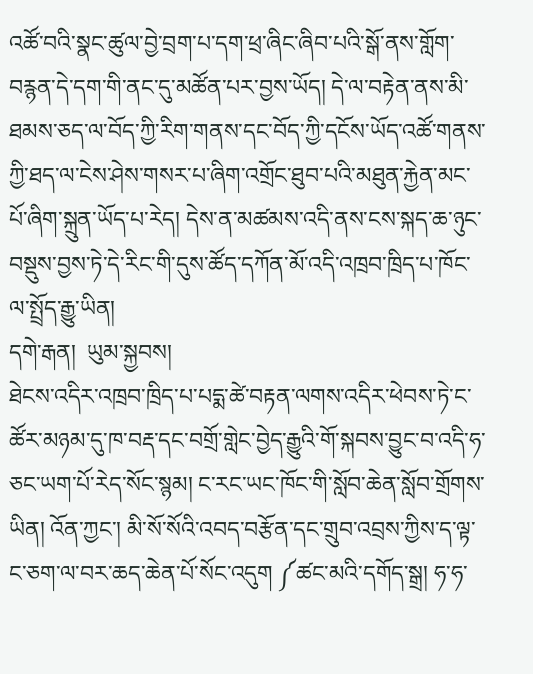འཚོ་བའི་སྣང་ཚུལ་བྱེ་བྲག་པ་དག་ཕྲ་ཞིང་ཞིབ་པའི་སྒོ་ནས་གློག་བརྙན་དེ་དག་གི་ནང་དུ་མཚོན་པར་བྱས་ཡོད། དེ་ལ་བརྟེན་ནས་མི་ཐམས་ཅད་ལ་བོད་ཀྱི་རིག་གནས་དང་བོད་ཀྱི་དངོས་ཡོད་འཚོ་གནས་ཀྱི་ཐད་ལ་ངེས་ཤེས་གསར་པ་ཞིག་འགྲོང་ཐུབ་པའི་མཐུན་རྐྱེན་མང་པོ་ཞིག་སྐྲུན་ཡོད་པ་རེད། དེས་ན་མཚམས་འདི་ནས་ངས་སྐད་ཆ་ཉུང་བསྡུས་བྱས་ཏེ་དེ་རིང་གི་དུས་ཚོད་དཀོན་མོ་འདི་འཁྲབ་ཁྲིད་པ་ཁོང་ལ་སྤྲོད་རྒྱུ་ཡིན།
དགེ་རྒན།  ཡུམ་སྐྱབས།
ཐེངས་འདིར་འཁྲབ་ཁྲིད་པ་པདྨ་ཚེ་བརྟན་ལགས་འདིར་ཕེབས་ཏེ་ང་ཚོར་མཉམ་དུ་ཁ་བརྡ་དང་བགྲོ་གླེང་བྱེད་རྒྱུའི་གོ་སྐབས་བྱུང་བ་འདི་ཧ་ཅང་ཡག་པོ་རེད་སོང་སྙམ། ང་རང་ཡང་ཁོང་གི་སློབ་ཆེན་སློབ་གྲོགས་ཡིན། འོན་ཀྱང་། མི་སོ་སོའི་འབད་བརྩོན་དང་གྲུབ་འབྲས་ཀྱིས་ད་ལྟ་ང་ཅག་ལ་བར་ཆད་ཆེན་པོ་སོང་འདུག ༼ཚང་མའི་དགོད་སྒྲ། ཧ་ཧ་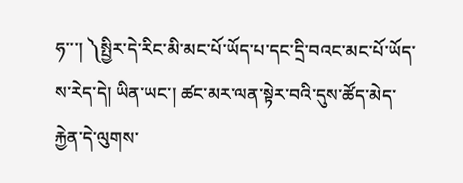ཧ་་་། ༽སྤྱིར་དེ་རིང་མི་མང་པོ་ཡོད་པ་དང་དྲི་བའང་མང་པོ་ཡོད་ས་རེད་དེ། ཡིན་ཡང་། ཚང་མར་ལན་སྟེར་བའི་དུས་ཚོད་མེད་རྐྱེན་དེ་ལུགས་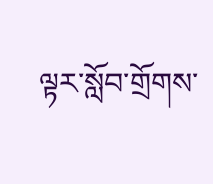ལྟར་སློབ་གྲོགས་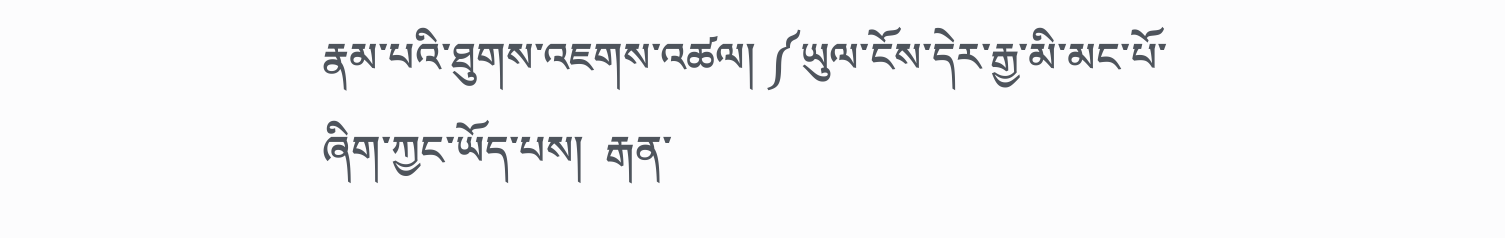རྣམ་པའི་ཐུགས་འཇགས་འཚལ། ༼ཡུལ་ངོས་དེར་རྒྱ་མི་མང་པོ་ཞིག་ཀྱང་ཡོད་པས།  རྒན་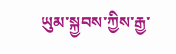ཡུམ་སྐྱབས་ཀྱིས་རྒྱ་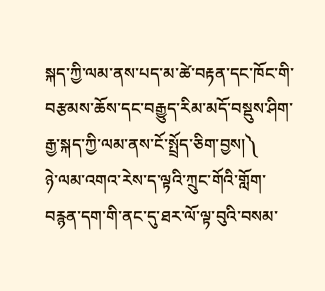སྐད་ཀྱི་ལམ་ནས་པད་མ་ཚེ་བརྟན་དང་ཁོང་གི་བརྩམས་ཆོས་དང་བརྒྱུད་རིམ་མདོ་བསྡུས་ཤིག་རྒྱ་སྐད་ཀྱི་ལམ་ནས་ངོ་སྤྲོད་ཅིག་བྱས།༽
ཉེ་ལམ་འགའ་རེས་ད་ལྟའི་ཀྲུང་གོའི་གློག་བརྙན་དག་གི་ནང་དུ་ཐར་ལོ་ལྟ་བུའི་བསམ་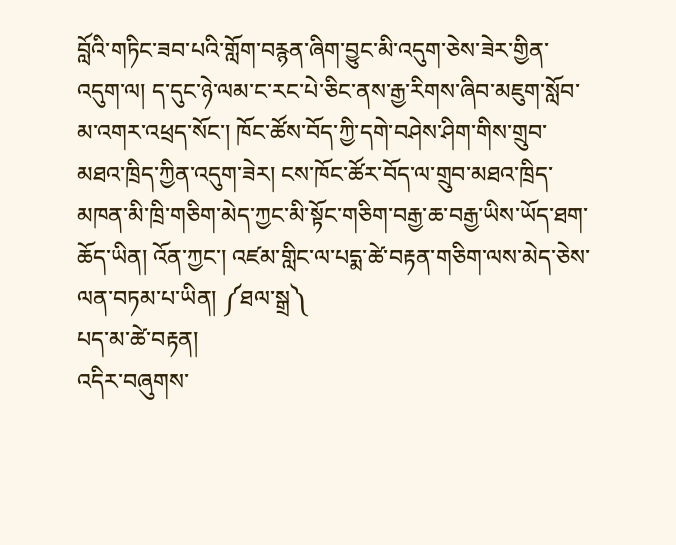བློའི་གཏིང་ཟབ་པའི་གློག་བརྙན་ཞིག་བྱུང་མི་འདུག་ཅེས་ཟེར་གྱིན་འདུག་ལ། ད་དུང་ཉེ་ལམ་ང་རང་པེ་ཅིང་ནས་རྒྱ་རིགས་ཞིབ་མཇུག་སློབ་མ་འགར་འཕྲད་སོང་། ཁོང་ཚོས་བོད་ཀྱི་དགེ་བཤེས་ཤིག་གིས་གྲུབ་མཐའ་ཁྲིད་ཀྱིན་འདུག་ཟེར། ངས་ཁོང་ཚོར་བོད་ལ་གྲུབ་མཐའ་ཁྲིད་མཁན་མི་ཁྲི་གཅིག་མེད་ཀྱང་མི་སྟོང་གཅིག་བརྒྱ་ཆ་བརྒྱ་ཡིས་ཡོད་ཐག་ཆོད་ཡིན། འོན་ཀྱང་། འཛམ་གླིང་ལ་པདྨ་ཚེ་བརྟན་གཅིག་ལས་མེད་ཅེས་ལན་བཏམ་པ་ཡིན། ༼ཐལ་སྒྲ༽
པད་མ་ཚེ་བརྟན།
འདིར་བཞུགས་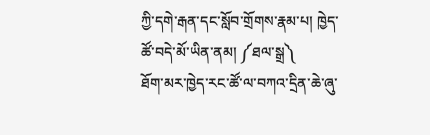ཀྱི་དགེ་རྒན་དང་སློབ་གྲོགས་རྣམ་པ། ཁྱེད་ཚོ་བདེ་མོ་ཡིན་ནམ། ༼ཐལ་སྒྲ༽
ཐོག་མར་ཁྱེད་རང་ཚོ་ལ་བཀའ་དྲིན་ཆེ་ཞུ་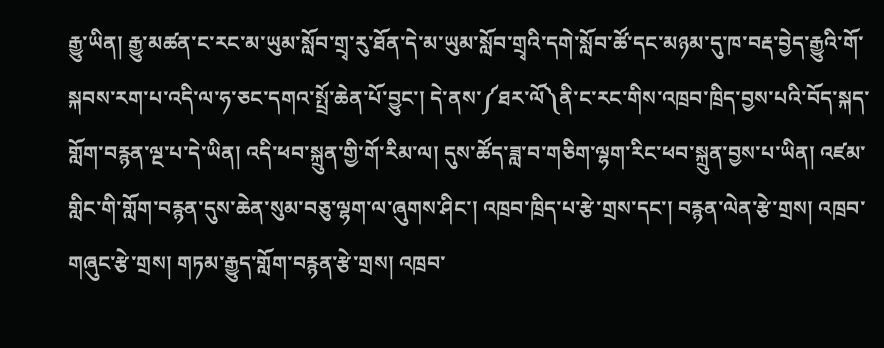རྒྱུ་ཡིན། རྒྱུ་མཚན་ང་རང་མ་ཡུམ་སློབ་གྲྭ་རུ་ཐོན་དེ་མ་ཡུམ་སློབ་གྲྭའི་དགེ་སློབ་ཚོ་དང་མཉམ་དུ་ཁ་བརྡ་བྱེད་རྒྱུའི་གོ་སྐབས་རག་པ་འདི་ལ་ཧ་ཅང་དགའ་སྤྲོ་ཆེན་པོ་བྱུང་། དེ་ནས་༼ཐར་ལོ༽ནི་ང་རང་གིས་འཁྲབ་ཁྲིད་བྱས་པའི་བོད་སྐད་གློག་བརྙན་ལྔ་པ་དེ་ཡིན། འདི་ཕབ་སྐྲུན་གྱི་གོ་རིམ་ལ། དུས་ཚོད་ཟླ་བ་གཅིག་ལྷག་རིང་ཕབ་སྐྲུན་བྱས་པ་ཡིན། འཛམ་གླིང་གི་གློག་བརྙན་དུས་ཆེན་སུམ་བཅུ་ལྷག་ལ་ཞུགས་ཤིང་། འཁྲབ་ཁྲིད་པ་རྩེ་གྲས་དང་། བརྙན་ལེན་རྩེ་གྲས། འཁྲབ་གཞུང་རྩེ་གྲས། གཏམ་རྒྱུད་གློག་བརྙན་རྩེ་གྲས། འཁྲབ་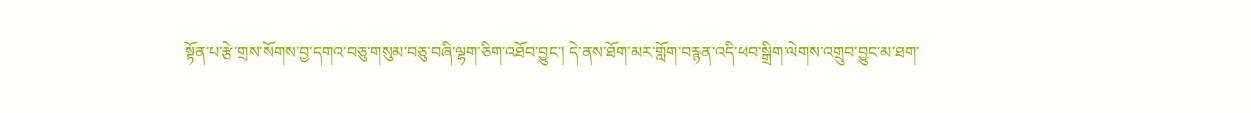སྟོན་པ་རྩེ་གྲས་སོགས་བྱ་དགའ་བཅུ་གསུམ་བཅུ་བཞི་ལྷག་ཅིག་འཐོབ་བྱུང་། དེ་ནས་ཐོག་མར་གློག་བརྙན་འདི་ཕབ་སྒྲིག་ལེགས་འགྲུབ་བྱུང་མ་ཐག་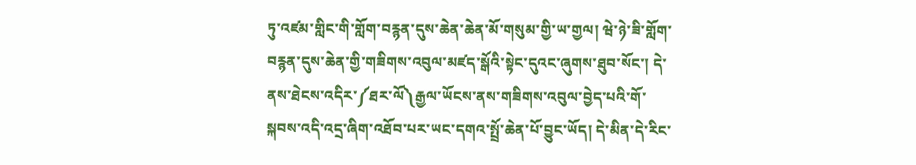ཏུ་འཛམ་གླིང་གི་གློག་བརྙན་དུས་ཆེན་ཆེན་མོ་གསུམ་གྱི་ཡ་གྱལ། ཝེ་ཉེ་ཟི་གློག་བརྙན་དུས་ཆེན་གྱི་གཟིགས་འབུལ་མཛད་སྒོའི་སྟེང་དུའང་ཞུགས་ཐུབ་སོང་། དེ་ནས་ཐེངས་འདིར་༼ཐར་ལོ༽རྒྱལ་ཡོངས་ནས་གཟིགས་འབུལ་བྱེད་པའི་གོ་སྐབས་འདི་འདྲ་ཞིག་འཐོབ་པར་ཡང་དགའ་སྤྲོ་ཆེན་པོ་བྱུང་ཡོད། དེ་མིན་དེ་རིང་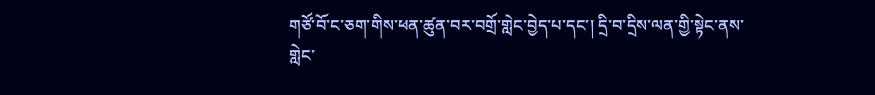གཙོ་བོ་ང་ཅག་གིས་ཕན་ཚུན་བར་བགྲོ་གླེང་བྱེད་པ་དང་། དྲི་བ་དྲིས་ལན་གྱི་སྟེང་ནས་གླེང་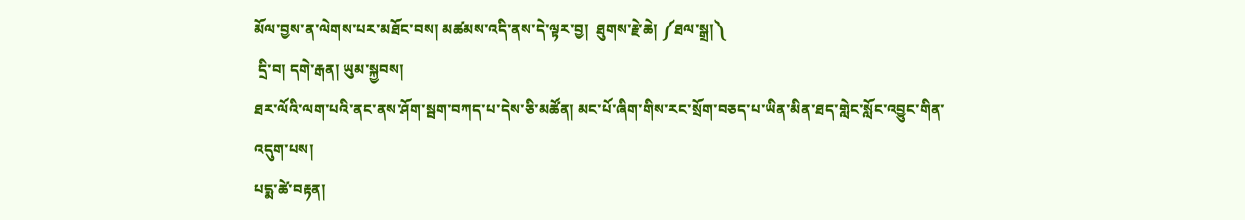མོལ་བྱས་ན་ལེགས་པར་མཐོང་བས། མཚམས་འདི་ནས་དེ་ལྟར་བྱ།  ཐུགས་རྗེ་ཆེ། ༼ཐལ་སྒྲ།༽
 དྲི་བ། དགེ་རྒན། ཡུམ་སྐྱབས།
ཐར་ལོའི་ལག་པའི་ནང་ནས་ཤོག་སྦག་བཀད་པ་དེས་ཅི་མཚོན། མང་པོ་ཞིག་གིས་རང་སྲོག་བཅད་པ་ཡིན་མིན་ཐད་གླེང་སློང་འབྱུང་གིན་འདུག་པས།
པདྨ་ཚེ་བརྟན།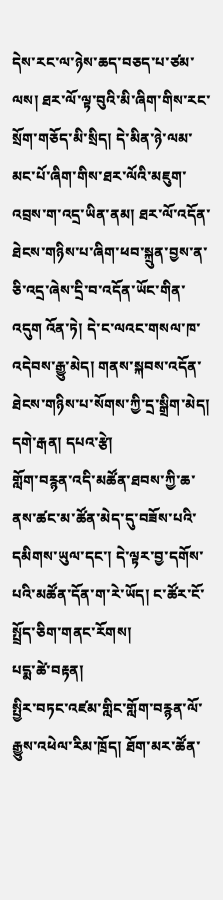དེས་རང་ལ་ཉེས་ཆད་བཅད་པ་ཙམ་ལས། ཐར་ལོ་ལྟ་བུའི་མི་ཞིག་གིས་རང་སྲོག་གཅོད་མི་སྲིད། དེ་མིན་ཉེ་ལམ་མང་པོ་ཞིག་གིས་ཐར་ལོའི་མཇུག་འབྲས་ག་འདྲ་ཡིན་ནམ། ཐར་ལོ་འདོན་ཐེངས་གཉིས་པ་ཞིག་ཕབ་སྐྲུན་བྱས་ན་ཅི་འདྲ་ཞེས་དྲི་བ་འདོན་ཡོང་གིན་འདུག འོན་ཏེ། དེ་ང་ལའང་གསལ་ཁ་འདེབས་རྒྱུ་མེད། གནས་སྐབས་འདོན་ཐེངས་གཉིས་པ་སོགས་ཀྱི་དྲ་སྒྲིག་མེད།
དགེ་རྒན། དཔའ་རྩེ།
གློག་བརྙན་འདི་མཚོན་ཐབས་ཀྱི་ཆ་ནས་ཚང་མ་ཚོན་མེད་དུ་བཟོས་པའི་དམིགས་ཡུལ་དང་། དེ་ལྟར་བྱ་དགོས་པའི་མཚོན་དོན་ག་རེ་ཡོད། ང་ཚོར་ངོ་སྤྲོད་ཅིག་གནང་རོགས།
པདྨ་ཚེ་བརྟན།
སྤྱིར་བཏང་འཛམ་གླིང་གློག་བརྙན་ལོ་རྒྱུས་འཕེལ་རིམ་ཁྲོད། ཐོག་མར་ཚོན་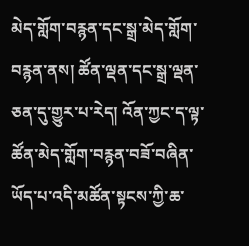མེད་གློག་བརྙན་དང་སྒྲ་མེད་གློག་བརྙན་ནས། ཚོན་ལྡན་དང་སྒྲ་ལྡན་ཅན་དུ་གྱུར་པ་རེད། འོན་ཀྱང་ད་ལྟ་ཚོན་མེད་གློག་བརྙན་བཟོ་བཞིན་ཡོད་པ་འདི་མཚོན་སྟངས་ཀྱི་ཆ་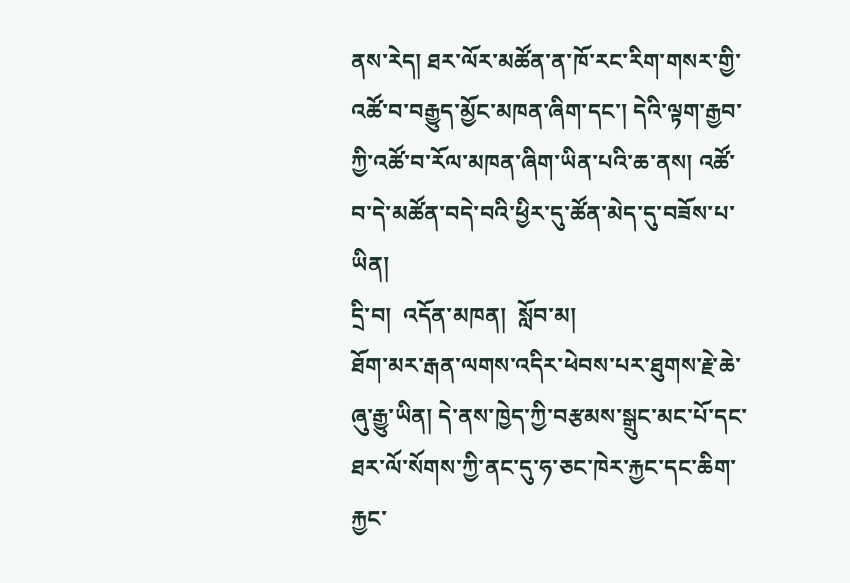ནས་རེད། ཐར་ལོར་མཚོན་ན་ཁོ་རང་རིག་གསར་གྱི་འཚོ་བ་བརྒྱུད་མྱོང་མཁན་ཞིག་དང་། དེའི་ལྟག་རྒྱབ་ཀྱི་འཚོ་བ་རོལ་མཁན་ཞིག་ཡིན་པའི་ཆ་ནས། འཚོ་བ་དེ་མཚོན་བདེ་བའི་ཕྱིར་དུ་ཚོན་མེད་དུ་བཟོས་པ་ཡིན།
དྲི་བ།  འདོན་མཁན།  སློབ་མ།
ཐོག་མར་རྒན་ལགས་འདིར་ཕེབས་པར་ཐུགས་རྗེ་ཆེ་ཞུ་རྒྱུ་ཡིན། དེ་ནས་ཁྱེད་ཀྱི་བརྩམས་སྒྲུང་མང་པོ་དང་ཐར་ལོ་སོགས་ཀྱི་ནང་དུ་ཧ་ཅང་ཁེར་རྐྱང་དང་ཆིག་རྐྱང་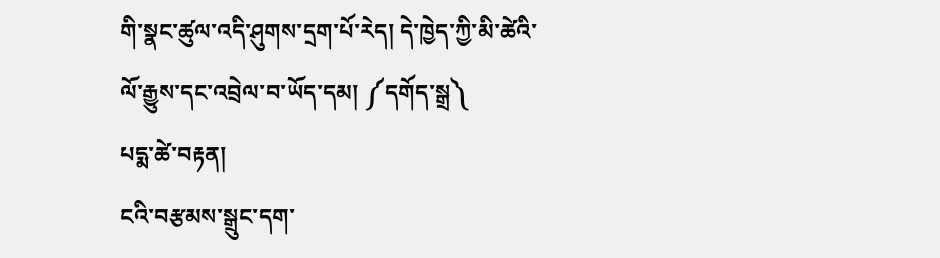གི་སྣང་ཚུལ་འདི་ཤུགས་དྲག་པོ་རེད། དེ་ཁྱེད་ཀྱི་མི་ཚེའི་ལོ་རྒྱུས་དང་འབྲེལ་བ་ཡོད་དམ། ༼དགོད་སྒྲ༽
པདྨ་ཚེ་བརྟན།
ངའི་བརྩམས་སྒྲུང་དག་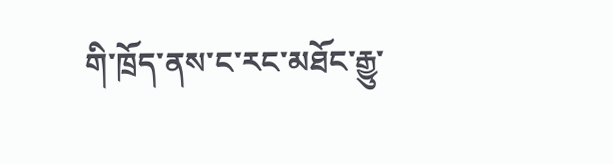གི་ཁྲོད་ནས་ང་རང་མཐོང་རྒྱུ་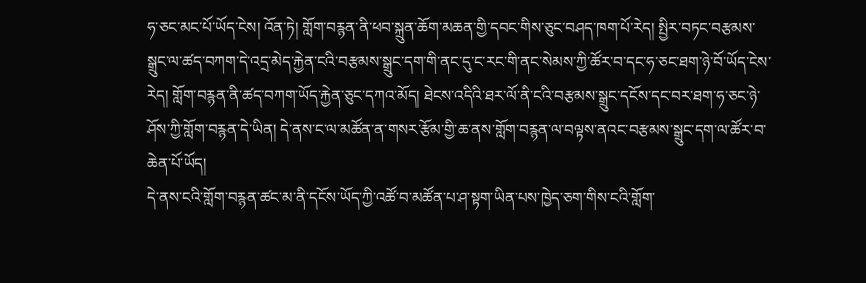ཧ་ཅང་མང་པོ་ཡོད་ངེས། འོན་ཏེ། གློག་བརྙན་ནི་ཕབ་སྐྲུན་ཆོག་མཆན་གྱི་དབང་གིས་ཅུང་བཤད་ཁག་པོ་རེད། སྤྱིར་བཏང་བརྩམས་སྒྲུང་ལ་ཚད་བཀག་དེ་འདྲ་མེད་རྐྱེན་ངའི་བརྩམས་སྒྲུང་དག་གི་ནང་དུ་ང་རང་གི་ནང་སེམས་ཀྱི་ཚོར་བ་དང་ཧ་ཅང་ཐག་ཉེ་བོ་ཡོད་ངེས་རེད། གློག་བརྙན་ནི་ཚད་བཀག་ཡོད་རྐྱེན་ཅུང་དཀའ་མོད། ཐེངས་འདིའི་ཐར་ལོ་ནི་ངའི་བརྩམས་སྒྲུང་དངོས་དང་བར་ཐག་ཧ་ཅང་ཉེ་ཤོས་ཀྱི་གློག་བརྙན་དེ་ཡིན། དེ་ནས་ང་ལ་མཚོན་ན་གསར་རྩོམ་གྱི་ཆ་ནས་གློག་བརྙན་ལ་བལྟས་ནའང་བརྩམས་སྒྲུང་དག་ལ་ཚོར་བ་ཆེན་པོ་ཡོད།
དེ་ནས་ངའི་གློག་བརྙན་ཚང་མ་ནི་དངོས་ཡོད་ཀྱི་འཚོ་བ་མཚོན་པ་ཤ་སྟག་ཡིན་པས་ཁྱེད་ཅག་གིས་ངའི་གློག་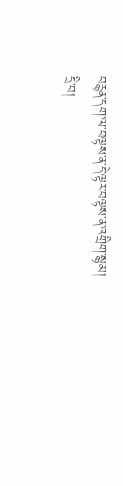བརྙན་དག་ལ་བལྟས་ན་དེ་ལྟར་བལྟས་ན་འགྲིག་སྙམ།
དྲི་བ།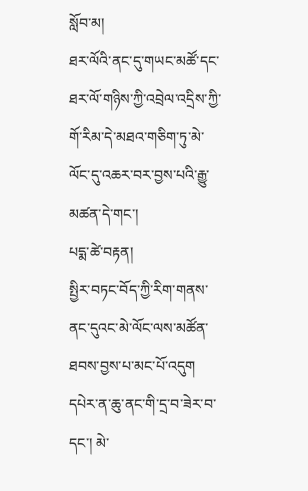སློབ་མ།
ཐར་ལོའི་ནང་དུ་གཡང་མཚོ་དང་ཐར་ལོ་གཉིས་ཀྱི་འབྲེལ་འདྲིས་ཀྱི་གོ་རིམ་དེ་མཐའ་གཅིག་ཏུ་མེ་ལོང་དུ་འཆར་བར་བྱས་པའི་རྒྱུ་མཚན་དེ་གང་།
པདྨ་ཚེ་བརྟན།
སྤྱིར་བཏང་བོད་ཀྱི་རིག་གནས་ནང་དུའང་མེ་ལོང་ལས་མཚོན་ཐབས་བྱས་པ་མང་པོ་འདུག དཔེར་ན་ཆུ་ནང་གི་དྲ་བ་ཟེར་བ་དང་། མེ་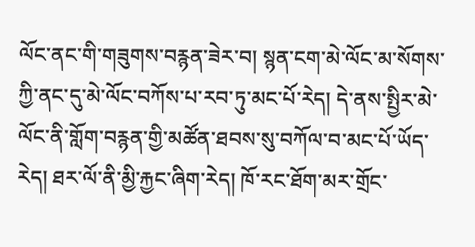ལོང་ནང་གི་གཟུགས་བརྙན་ཟེར་བ། སྙན་ངག་མེ་ལོང་མ་སོགས་ཀྱི་ནང་དུ་མེ་ལོང་བཀོས་པ་རབ་ཏུ་མང་པོ་རེད། དེ་ནས་སྤྱིར་མེ་ལོང་ནི་གློག་བརྙན་གྱི་མཚོན་ཐབས་སུ་བཀོལ་བ་མང་པོ་ཡོད་རེད། ཐར་ལོ་ནི་མྱི་རྐྱང་ཞིག་རེད། ཁོ་རང་ཐོག་མར་གྲོང་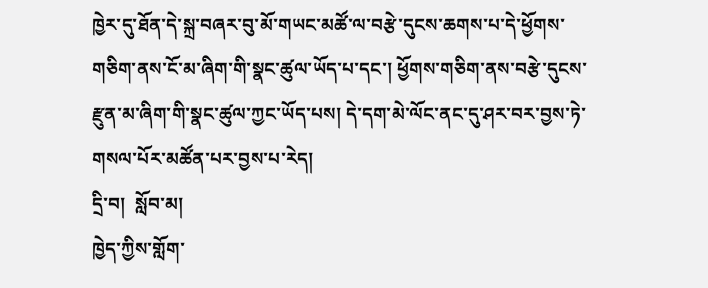ཁྱེར་དུ་ཐོན་དེ་སྐྲ་བཞར་བུ་མོ་གཡང་མཚོ་ལ་བརྩེ་དུངས་ཆགས་པ་དེ་ཕྱོགས་གཅིག་ནས་ངོ་མ་ཞིག་གི་སྣང་ཚུལ་ཡོད་པ་དང་། ཕྱོགས་གཅིག་ནས་བརྩེ་དུངས་རྫུན་མ་ཞིག་གི་སྣང་ཚུལ་ཀྱང་ཡོད་པས། དེ་དག་མེ་ལོང་ནང་དུ་ཤར་བར་བྱས་ཏེ་གསལ་པོར་མཚོན་པར་བྱས་པ་རེད།
དྲི་བ།  སློབ་མ།
ཁྱེད་ཀྱིས་གློག་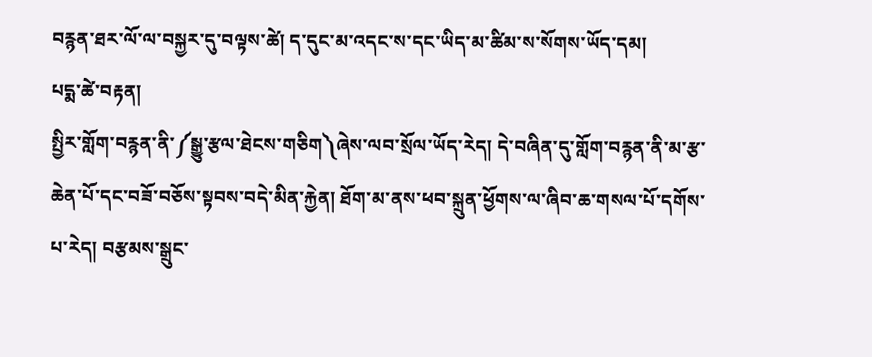བརྙན་ཐར་ལོ་ལ་བསྐྱར་དུ་བལྟས་ཚེ། ད་དུང་མ་འདང་ས་དང་ཡིད་མ་ཚིམ་ས་སོགས་ཡོད་དམ།
པདྨ་ཚེ་བརྟན།
སྤྱིར་གློག་བརྙན་ནི་༼སྒྱུ་རྩལ་ཐེངས་གཅིག༽ཞེས་ལབ་སྲོལ་ཡོད་རེད། དེ་བཞིན་དུ་གློག་བརྙན་ནི་མ་རྩ་ཆེན་པོ་དང་བཟོ་བཅོས་སྟབས་བདེ་མིན་རྐྱེན། ཐོག་མ་ནས་ཕབ་སྐྲུན་ཕྱོགས་ལ་ཞིབ་ཆ་གསལ་པོ་དགོས་པ་རེད། བརྩམས་སྒྲུང་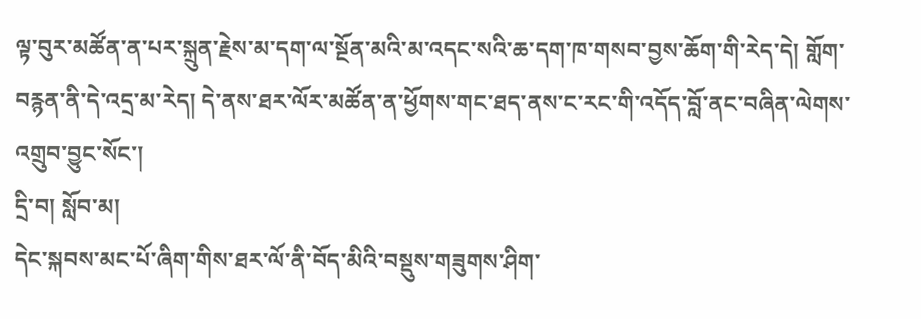ལྟ་བུར་མཚོན་ན་པར་སྐྲུན་རྗེས་མ་དག་ལ་སྔོན་མའི་མ་འདང་སའི་ཆ་དག་ཁ་གསབ་བྱས་ཆོག་གི་རེད་དེ། གློག་བརྙན་ནི་དེ་འདྲ་མ་རེད། དེ་ནས་ཐར་ལོར་མཚོན་ན་ཕྱོགས་གང་ཐད་ནས་ང་རང་གི་འདོད་བློ་ནང་བཞིན་ལེགས་འགྲུབ་བྱུང་སོང་།
དྲི་བ། སློབ་མ།
དེང་སྐབས་མང་པོ་ཞིག་གིས་ཐར་ལོ་ནི་བོད་མིའི་བསྡུས་གཟུགས་ཤིག་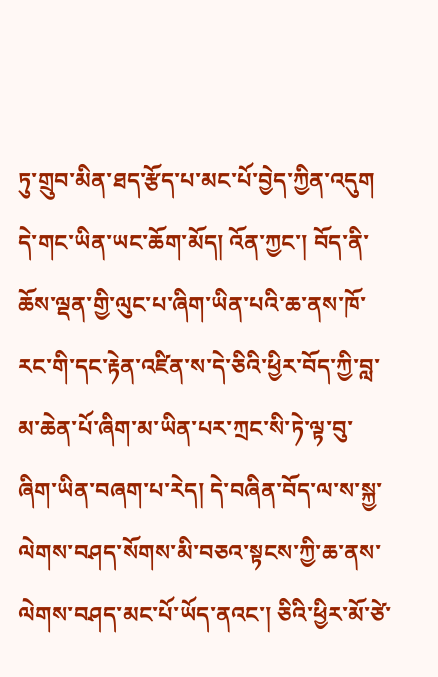ཏུ་གྲུབ་མིན་ཐད་རྩོད་པ་མང་པོ་བྱེད་ཀྱིན་འདུག དེ་གང་ཡིན་ཡང་ཆོག་མོད། འོན་ཀྱང་། བོད་ནི་ཆོས་ལྡན་གྱི་ལུང་པ་ཞིག་ཡིན་པའི་ཆ་ནས་ཁོ་རང་གི་དང་རྟེན་འཛིན་ས་དེ་ཅིའི་ཕྱིར་བོད་ཀྱི་བླ་མ་ཆེན་པོ་ཞིག་མ་ཡིན་པར་ཀྲང་སི་ཏེ་ལྟ་བུ་ཞིག་ཡིན་བཞག་པ་རེད། དེ་བཞིན་བོད་ལ་ས་སྐྱ་ལེགས་བཤད་སོགས་མི་བཅའ་སྟངས་ཀྱི་ཆ་ནས་ལེགས་བཤད་མང་པོ་ཡོད་ནའང་། ཅིའི་ཕྱིར་མོ་ཙེ་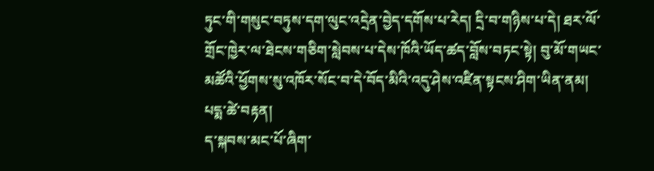ཏུང་གི་གསུང་བཏུས་དག་ལུང་འདྲེན་བྱེད་དགོས་པ་རེད། དྲི་བ་གཉིས་པ་དེ། ཐར་ལོ་གྲོང་ཁྱེར་ལ་ཐེངས་གཅིག་སླེབས་པ་དེས་ཁོའི་ཡོད་ཚད་བློས་བཏང་སྟེ། བུ་མོ་གཡང་མཚོའི་ཕྱོགས་སུ་འཁོར་སོང་བ་དེ་བོད་མིའི་འདུ་ཤེས་འཛིན་སྟངས་ཤིག་ཡིན་ནམ།
པདྨ་ཚེ་བརྟན།
ད་སྐབས་མང་པོ་ཞིག་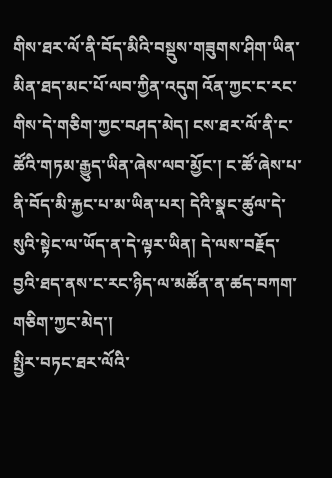གིས་ཐར་ལོ་ནི་བོད་མིའི་བསྡུས་གཟུགས་ཤིག་ཡིན་མིན་ཐད་མང་པོ་ལབ་ཀྱིན་འདུག འོན་ཀྱང་ང་རང་གིས་དེ་གཅིག་ཀྱང་བཤད་མེད། ངས་ཐར་ལོ་ནི་ང་ཚོའི་གཏམ་རྒྱུད་ཡིན་ཞེས་ལབ་མྱོང་། ང་ཚོ་ཞེས་པ་ནི་བོད་མི་རྐྱང་པ་མ་ཡིན་པར། དེའི་སྣང་ཚུལ་དེ་སུའི་སྟེང་ལ་ཡོད་ན་དེ་ལྟར་ཡིན། དེ་ལས་བརྗོད་བྱའི་ཐད་ནས་ང་རང་ཉིད་ལ་མཚོན་ན་ཚད་བཀག་གཅིག་ཀྱང་མེད་།
སྤྱིར་བཏང་ཐར་ལོའི་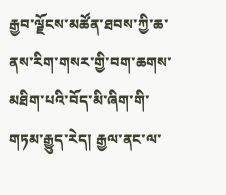རྒྱབ་ལྗོངས་མཚོན་ཐབས་ཀྱི་ཆ་ནས་རིག་གསར་གྱི་བག་ཆགས་མཐིག་པའི་བོད་མི་ཞིག་གི་གཏམ་རྒྱུད་རེད། རྒྱལ་ནང་ལ་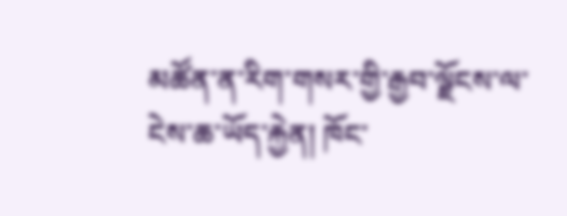མཚོན་ན་རིག་གསར་གྱི་རྒྱབ་ལྗོངས་ལ་ངེས་ཆ་ཡོད་རྐྱེན། ཁོང་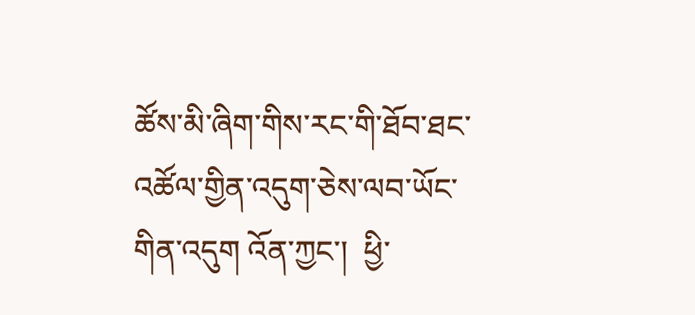ཚོས་མི་ཞིག་གིས་རང་གི་ཐོབ་ཐང་འཚོལ་གྱིན་འདུག་ཅེས་ལབ་ཡོང་གིན་འདུག འོན་ཀྱང་།  ཕྱི་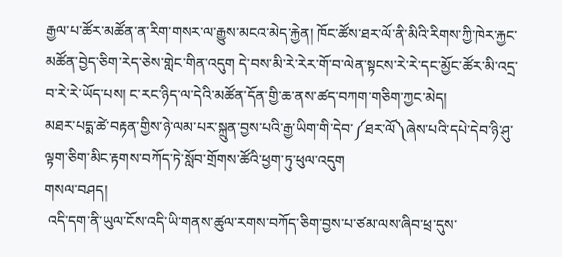རྒྱལ་པ་ཚོར་མཚོན་ན་རིག་གསར་ལ་རྒྱུས་མངའ་མེད་རྐྱེན། ཁོང་ཚོས་ཐར་ལོ་ནི་མིའི་རིགས་ཀྱི་ཁེར་རྐྱང་མཚོན་བྱེད་ཅིག་རེད་ཅེས་གླེང་གིན་འདུག དེ་བས་མི་རེ་རེར་གོ་བ་ལེན་སྟངས་རེ་རེ་དང་མྱོང་ཚོར་མི་འདྲ་བ་རེ་རེ་ཡོད་པས། ང་རང་ཉིད་ལ་དེའི་མཚོན་དོན་གྱི་ཆ་ནས་ཚད་བཀག་གཅིག་ཀྱང་མེད།
མཐར་པདྨ་ཚེ་བརྟན་གྱིས་ཉེ་ལམ་པར་སྐྲུན་བྱས་པའི་རྒྱ་ཡིག་གི་དེབ་༼ཐར་ལོ༽ཞེས་པའི་དཔེ་དེབ་ཉི་ཤུ་ལྟག་ཅིག་མིང་རྟགས་བཀོད་ཏེ་སློབ་གྲོགས་ཚོའི་ཕྱག་ཏུ་ཕུལ་འདུག
གསལ་བཤད།
 འདི་དག་ནི་ཡུལ་ངོས་འདི་ཡི་གནས་ཚུལ་རགས་བཀོད་ཅིག་བྱས་པ་ཙམ་ལས་ཞིབ་ཕྲ་དུས་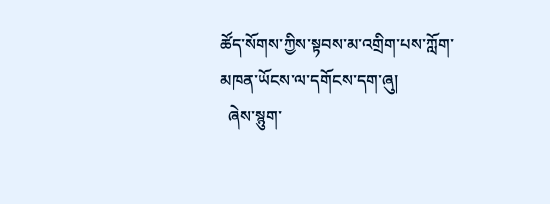ཚོད་སོགས་ཀྱིས་སྟབས་མ་འགྲིག་པས་ཀློག་མཁན་ཡོངས་ལ་དགོངས་དག་ཞུ།
  ཞེས་སྙུག་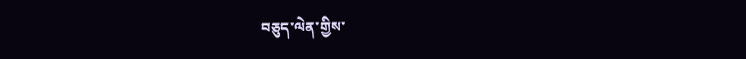བཅུད་ལེན་གྱིས་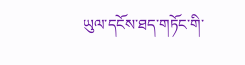ཡུལ་དངོས་ཐད་གཏོང་གི་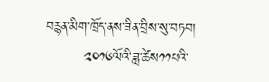བརྙན་མིག་ཁྲོད་ནས་ཟིན་བྲིས་སུ་བཏབ།
        ༢༠༡༦ལོའི་ཟླ་ཚེས༡༡པའི་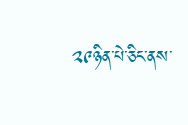༢༩ཉིན་པེ་ཅིང་ནས་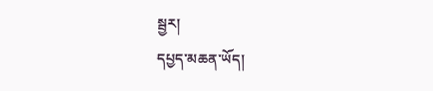སྦྱར།
དཔྱད་མཆན་ཡོད།